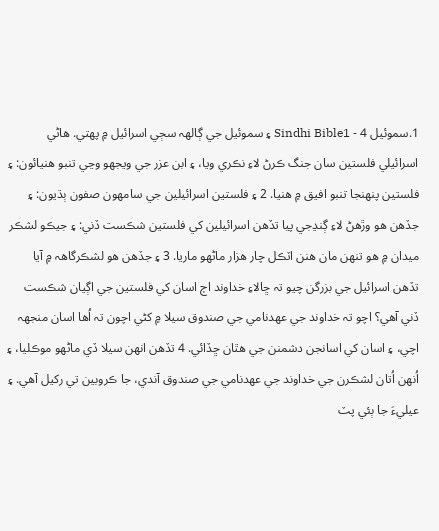1.سموئيل 4 - Sindhi Bible1 ۽ سموئيل جي ڳالهہ سڄي اسرائيل ۾ پهتي. هاڻي اسرائيلي فلستين سان جنگ ڪرڻ لاءِ نڪري ويا، ۽ ابن عزر جي ويجهو وڃي تنبو هنيائون: ۽ فلستين پنهنجا تنبو افيق ۾ هنيا. 2 ۽ فلستين اسرائيلين جي سامهون صفون ٻڌيون: ۽ جڏهن هو وڙهڻ لاءِ ڳنڍجي پيا تڏهن اسرائيلين کي فلستين شڪست ڏني: ۽ جيڪو لشڪر ميدان ۾ هو تنهن مان هنن اٽڪل چار هزار ماڻهو ماريا. 3 ۽ جڏهن هو لشڪرگاهہ ۾ آيا تڏهن اسرائيل جي بزرگن چيو تہ ڇالاءِ خداوند اڄ اسان کي فلستين جي اڳيان شڪست ڏني آهي؟ اچو تہ خداوند جي عهدنامي جي صندوق سيلا ۾ کڻي اچون تہ اُها اسان منجهہ اچي، ۽ اسان کي اسانجن دشمنن جي هٿان ڇڏائي. 4 تڏهن انهن سيلا ڏي ماڻهو موڪليا، ۽ اُنهن اُتان لشڪرن جي خداوند جي عهدنامي جي صندوق آندي، جا ڪروبين تي رکيل آهي. ۽ عيليءَ جا ٻئي پٽ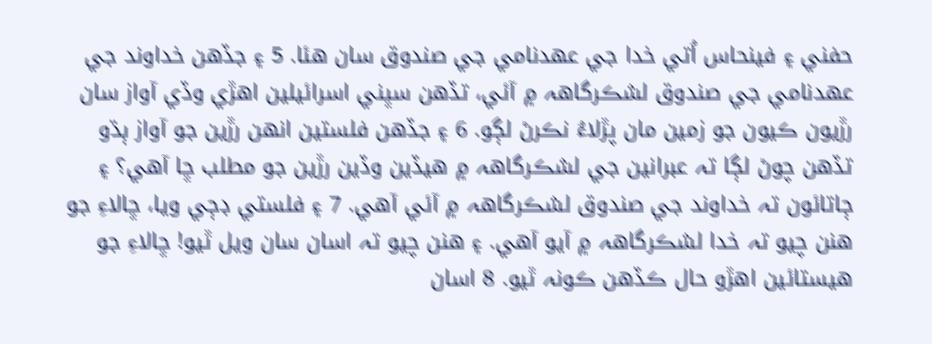حفني ۽ فينحاس اُتي خدا جي عهدنامي جي صندوق سان هئا. 5 ۽ جڏهن خداوند جي عهدنامي جي صندوق لشڪرگاهہ ۾ آئي، تڏهن سڀني اسرائيلين اهڙي وڏي آواز سان رڙيون ڪيون جو زمين مان پڙلاءُ نڪرڻ لڳو. 6 ۽ جڏهن فلستين انهن رڙين جو آواز ٻڌو تڏهن چوڻ لڳا تہ عبرانين جي لشڪرگاهہ ۾ هيڏين وڏين رڙين جو مطلب ڇا آهي؟ ۽ ڄاتائون تہ خداوند جي صندوق لشڪرگاهہ ۾ آئي آهي. 7 ۽ فلستي ڊڄي ويا، ڇالاءِ جو هنن چيو تہ خدا لشڪرگاهہ ۾ آيو آهي. ۽ هنن چيو تہ اسان سان ويل ٿيو! ڇالاءِ جو هيستائين اهڙو حال ڪڏهن ڪونہ ٿيو. 8 اسان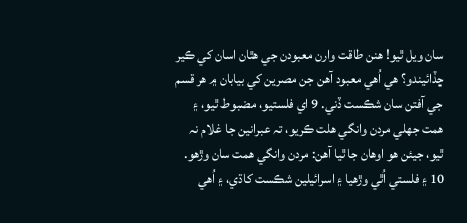سان ويل ٿيو! هنن طاقت وارن معبودن جي هٿان اسان کي ڪير ڇڏائيندو؟ هي اُهي معبود آهن جن مصرين کي بيابان ۾ هر قسم جي آفتن سان شڪست ڏني. 9 اي فلستيو، مضبوط ٿيو، ۽ همت جهلي مردن وانگي هلت ڪريو، تہ عبرانين جا غلام نہ ٿيو، جيئن هو اوهان جا ٿيا آهن: مردن وانگي همت سان وڙهو. 10 ۽ فلستي اُٿي وڙهيا ۽ اسرائيلين شڪست کاڌي، ۽ اُهي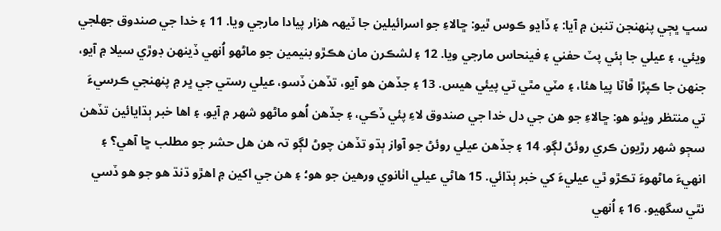سڀ ڀڄي پنهنجن تنبن ۾ آيا: ۽ ڏاڍو ڪوس ٿيو: ڇالاءِ جو اسرائيلين جا ٽيهہ هزار پيادا مارجي ويا. 11 ۽ خدا جي صندوق جهلجي ويئي، ۽ عيلي جا ٻئي پٽ حفني ۽ فينحاس مارجي ويا. 12 ۽ لشڪرن مان هڪڙو بنيمين جو ماڻهو اُنهي ڏينهن ڊوڙي سيلا ۾ آيو، جنهن جا ڪپڙا ڦاٽا پيا هئا، ۽ مٽي مٿي تي پيئي هيس. 13 ۽ جڏهن هو آيو، تڏهن ڏسو، عيلي رستي جي ڀر ۾ پنهنجي ڪرسيءَ تي منتظر ويٺو هو: ڇالاءِ جو هن جي دل خدا جي صندوق لاءِ پئي ڏڪي، ۽ جڏهن اُهو ماڻهو شهر ۾ آيو، ۽ اها خبر ٻڌايائين تڏهن سڄو شهر رڙيون ڪري روئڻ لڳو. 14 ۽ جڏهن عيلي روئڻ جو آواز ٻڌو تڏهن چوڻ لڳو تہ هن هل حشر جو مطلب ڇا آهي؟ ۽ انهيءَ ماڻهوءَ تڪڙو ٿي عيليءَ کي خبر ٻڌائي. 15 هاڻي عيلي اٺانوي ورهين جو هو؛ ۽ هن جي اکين ۾ اهڙو ڌنڌ هو جو هو ڏسي نٿي سگهيو. 16 ۽ اُنهي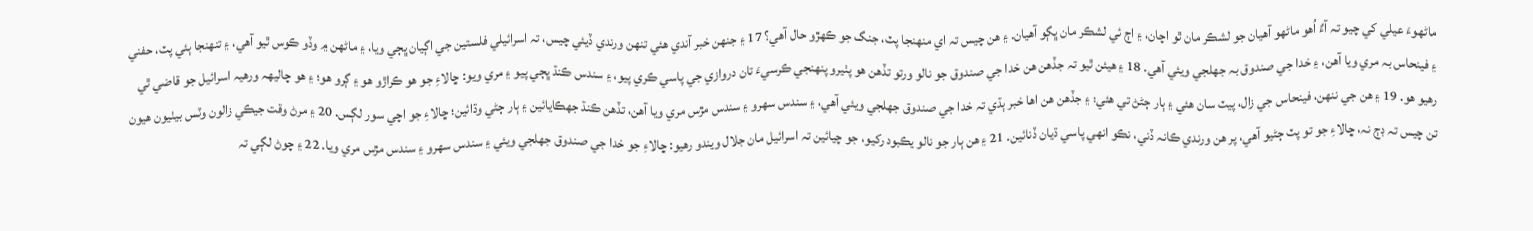ماڻهوءَ عيلي کي چيو تہ آءٌ اُهو ماڻهو آهيان جو لشڪر مان ٿو اچان، ۽ اڄ ئي لشڪر مان ڀڳو آهيان. ۽ هن چيس تہ اي منهنجا پٽ، جنگ جو ڪهڙو حال آهي؟ 17 ۽ جنهن خبر آندي هئي تنهن ورندي ڏيئي چيس، تہ اسرائيلي فلستين جي اڳيان ڀڄي ويا، ۽ ماڻهن ۾ وڏو ڪوس ٿيو آهي، ۽ تنهنجا ٻئي پٽ، حفني ۽ فينحاس بہ مري ويا آهن، ۽ خدا جي صندوق بہ جهلجي ويئي آهي. 18 ۽ هيئن ٿيو تہ جڏهن هن خدا جي صندوق جو نالو ورتو تڏهن هو پٺيرو پنهنجي ڪرسيءَ تان دروازي جي پاسي ڪري پيو، ۽ سندس ڪنڌ ڀڄي پيو ۽ مري ويو: ڇالاءِ جو هو ڪراڙو هو ۽ ڳرو هو؛ ۽ هو چاليهہ ورهيہ اسرائيل جو قاضي ٿي رهيو هو. 19 ۽ هن جي ننهن، فينحاس جي زال، پيٽ سان هئي ۽ ٻار ڄڻڻ تي هئي: ۽ جڏهن هن اها خبر ٻڌي تہ خدا جي صندوق جهلجي ويئي آهي، ۽ سندس سهرو ۽ سندس مڙس مري ويا آهن، تڏهن ڪنڌ جهڪايائين ۽ ٻار ڄڻي وڌائين؛ ڇالاءِ جو اچي سور لڳس. 20 ۽ مرڻ وقت جيڪي زالون وٽس بيٺيون هيون تن چيس تہ ڊڄ نہ، ڇالاءِ جو تو پٽ ڄڻيو آهي، پر هن ورندي ڪانہ ڏني، نڪو انهي پاسي ڌيان ڏنائين. 21 ۽ هن ٻار جو نالو يڪبود رکيو، جو چيائين تہ اسرائيل مان جلال ويندو رهيو: ڇالاءِ جو خدا جي صندوق جهلجي ويئي ۽ سندس سهرو ۽ سندس مڙس مري ويا. 22 ۽ چوڻ لڳي تہ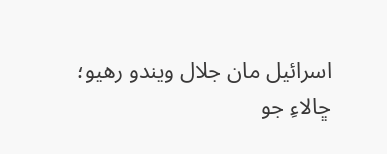اسرائيل مان جلال ويندو رهيو؛ ڇالاءِ جو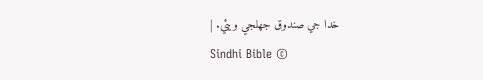خدا جي صندوق جهلجي ويئي. |
Sindhi Bible ©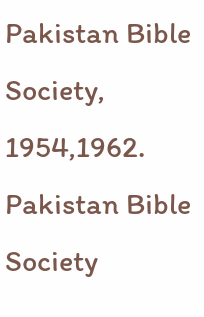Pakistan Bible Society, 1954,1962.
Pakistan Bible Society